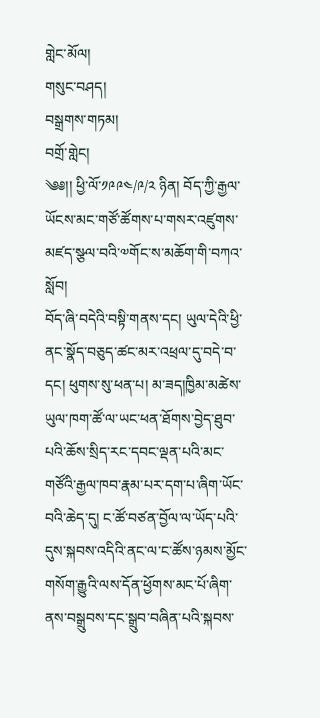གླེང་མོལ།
གསུང་བཤད།
བསྒྲགས་གཏམ།
བགྲོ་གླེང།
༄༅།། ཕྱི་ལོ་༡༩༩༤/༩/༢ ཉིན། བོད་ཀྱི་རྒྱལ་ཡོངས་མང་གཙོ་ཚོགས་པ་གསར་འཛུགས་མཛད་སྩལ་བའི་༧གོང་ས་མཆོག་གི་བཀའ་སློབ།
བོད་ཞི་བདེའི་བསྟི་གནས་དང། ཡུལ་དེའི་ཕྱི་ནང་སྣོད་བཅུད་ཚང་མར་འཕྲལ་དུ་བདེ་བ་དང། ཕུགས་སུ་ཕན་པ། མ་ཟད།ཁྱིམ་མཚེས་ཡུལ་ཁག་ཚོ་ལ་ཡང་ཕན་ཐོགས་བྱེད་ཐུབ་པའི་ཆོས་སྲིད་རང་དབང་ལྡན་པའི་མང་གཙོའི་རྒྱལ་ཁབ་རྣམ་པར་དག་པ་ཞིག་ཡོང་བའི་ཆེད་དུ། ང་ཚོ་བཙན་བྱོལ་ལ་ཡོད་པའི་དུས་སྐབས་འདིའི་ནང་ལ་ང་ཚོས་ཉམས་མྱོང་གསོག་རྒྱུའི་ལས་དོན་ཕྱོགས་མང་པོ་ཞིག་ནས་བསྒྲུབས་དང་སྒྲུབ་བཞིན་པའི་སྐབས་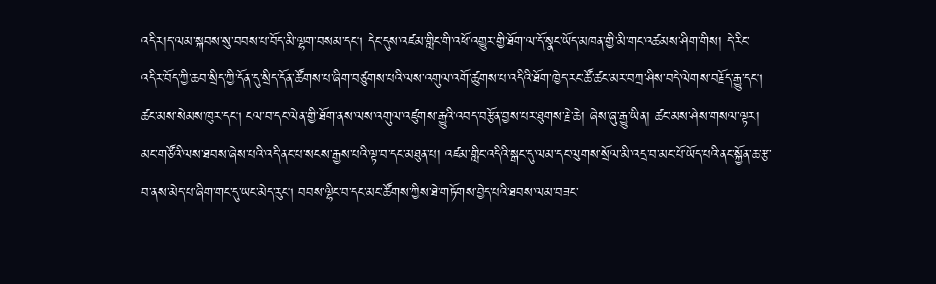འདིར།ད་ལམ་སྐབས་སུ་བབས་པ་བོད་མི་ལྷག་བསམ་དང། དེང་དུས་འཛམ་གླིང་གི་འཕོ་འགྱུར་གྱི་ཐོག་ལ་དོ་སྣང་ཡོད་མཁན་གྱི་མི་གང་འཚམས་ཤིག་གིས། དེ་རིང་འདིར་བོད་ཀྱི་ཆབ་སྲིད་ཀྱི་དོན་དུ་སྲིད་དོན་ཚོགས་པ་ཞིག་བཙུགས་པའི་ལས་འགུལ་འགོ་ཚུགས་པ་འདིའི་ཐོག་ཁྱེད་རང་ཚོ་ཚང་མར་བཀྲ་ཤིས་བདེ་ལེགས་བརྗོད་རྒྱུ་དང། ཚང་མས་སེམས་ཁུར་དང། ངལ་བ་དང་ལེན་གྱི་ཐོག་ནས་ལས་འགུལ་འཛུགས་རྒྱུའི་འབད་བརྩོན་བྱས་པར་ཐུགས་རྗེ་ཆེ། ཞེས་ཞུ་རྒྱུ་ཡིན། ཚང་མས་ཤེས་གསལ་ལྟར། མང་གཙོའི་ལས་ཐབས་ཞེས་པའི་འདི་ནང་པ་སངས་རྒྱས་པའི་ལྟ་བ་དང་མཐུན་པ། འཛམ་གླིང་འདིའི་སྒང་དུ་ལམ་དང་ལུགས་སྲོལ་མི་འདྲ་བ་མང་པོ་ཡོད་པའི་ནང་སྐྱོན་ཆ་རྩ་བ་ནས་མེད་པ་ཞིག་གང་དུ་ཡང་མེད་རུང། བབས་ལྷིང་བ་དང་མང་ཚོགས་ཀྱིས་ཐེ་གཏོགས་བྱེད་པའི་ཐབས་ལམ་བཟང་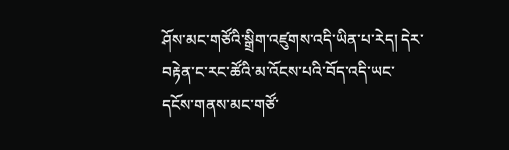ཤོས་མང་གཙོའི་སྒྲིག་འཛུགས་འདི་ཡིན་པ་རེད། དེར་བརྟེན་ང་རང་ཚོའི་མ་འོངས་པའི་བོད་འདི་ཡང་དངོས་གནས་མང་གཙོ་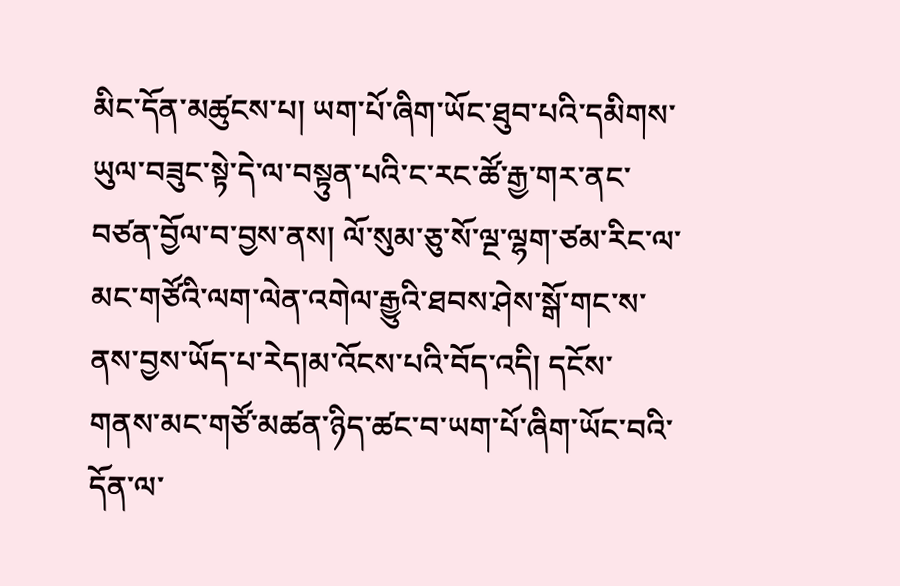མིང་དོན་མཚུངས་པ། ཡག་པོ་ཞིག་ཡོང་ཐུབ་པའི་དམིགས་ཡུལ་བཟུང་སྟེ་དེ་ལ་བསྟུན་པའི་ང་རང་ཚོ་རྒྱ་གར་ནང་བཙན་བྱོལ་བ་བྱས་ནས། ལོ་སུམ་ཅུ་སོ་ལྔ་ལྷག་ཙམ་རིང་ལ་མང་གཙོའི་ལག་ལེན་འགེལ་རྒྱུའི་ཐབས་ཤེས་སྒོ་གང་ས་ནས་བྱས་ཡོད་པ་རེད།མ་འོངས་པའི་བོད་འདི། དངོས་གནས་མང་གཙོ་མཚན་ཉིད་ཚང་བ་ཡག་པོ་ཞིག་ཡོང་བའི་དོན་ལ་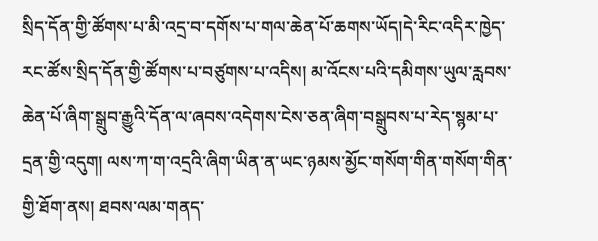སྲིད་དོན་གྱི་ཚོགས་པ་མི་འདྲ་བ་དགོས་པ་གལ་ཆེན་པོ་ཆགས་ཡོད།དེ་རིང་འདིར་ཁྱེད་རང་ཚོས་སྲིད་དོན་གྱི་ཚོགས་པ་བཙུགས་པ་འདིས། མ་འོངས་པའི་དམིགས་ཡུལ་རླབས་ཆེན་པོ་ཞིག་སྒྲུབ་རྒྱུའི་དོན་ལ་ཞབས་འདེགས་ངེས་ཅན་ཞིག་བསྒྲུབས་པ་རེད་སྙམ་པ་དྲན་གྱི་འདུག། ལས་ཀ་ག་འདྲའི་ཞིག་ཡིན་ན་ཡང་ཉམས་མྱོང་གསོག་གིན་གསོག་གིན་གྱི་ཐོག་ནས། ཐབས་ལམ་གནད་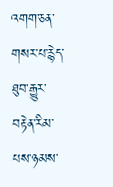འགག་ཅན་གསར་པ་རྙེད་ཐུབ་རྒྱུར་བརྟེན་རིམ་པས་ཉམས་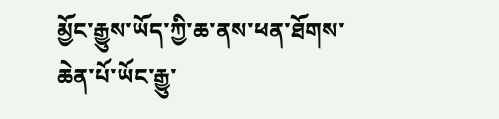མྱོང་རྒྱུས་ཡོད་ཀྱི་ཆ་ནས་ཕན་ཐོགས་ཆེན་པོ་ཡོང་རྒྱུ་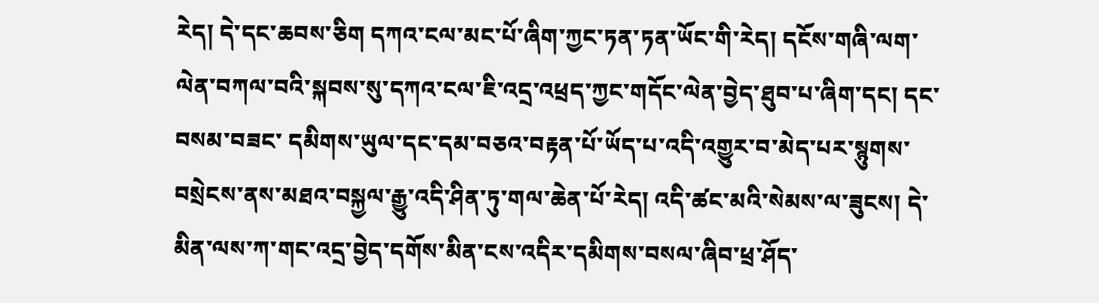རེད། དེ་དང་ཆབས་ཅིག དཀའ་ངལ་མང་པོ་ཞིག་ཀྱང་ཏན་ཏན་ཡོང་གི་རེད། དངོས་གཞི་ལག་ལེན་བཀལ་བའི་སྐབས་སུ་དཀའ་ངལ་ཇི་འདྲ་འཕྲད་ཀྱང་གདོང་ལེན་བྱེད་ཐུབ་པ་ཞིག་དང། དང་བསམ་བཟང་ དམིགས་ཡུལ་དང་དམ་བཅའ་བརྟན་པོ་ཡོད་པ་འདི་འགྱུར་བ་མེད་པར་སྙུགས་བསྲེངས་ནས་མཐའ་བསྐྱལ་རྒྱུ་འདི་ཤིན་ཏུ་གལ་ཆེན་པོ་རེད། འདི་ཚང་མའི་སེམས་ལ་ཟུངས། དེ་མིན་ལས་ཀ་གང་འདྲ་བྱེད་དགོས་མིན་ངས་འདིར་དམིགས་བསལ་ཞིབ་ཕྲ་ཤོད་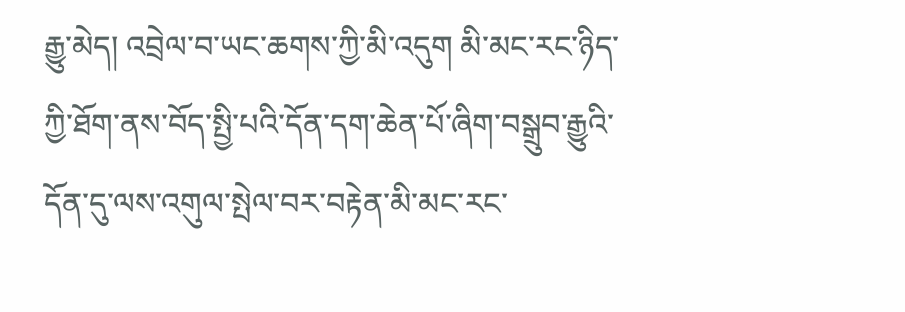རྒྱུ་མེད། འབྲེལ་བ་ཡང་ཆགས་ཀྱི་མི་འདུག མི་མང་རང་ཉིད་ཀྱི་ཐོག་ནས་བོད་སྤྱི་པའི་དོན་དག་ཆེན་པོ་ཞིག་བསྒྲུབ་རྒྱུའི་དོན་དུ་ལས་འགུལ་སྤེལ་བར་བརྟེན་མི་མང་རང་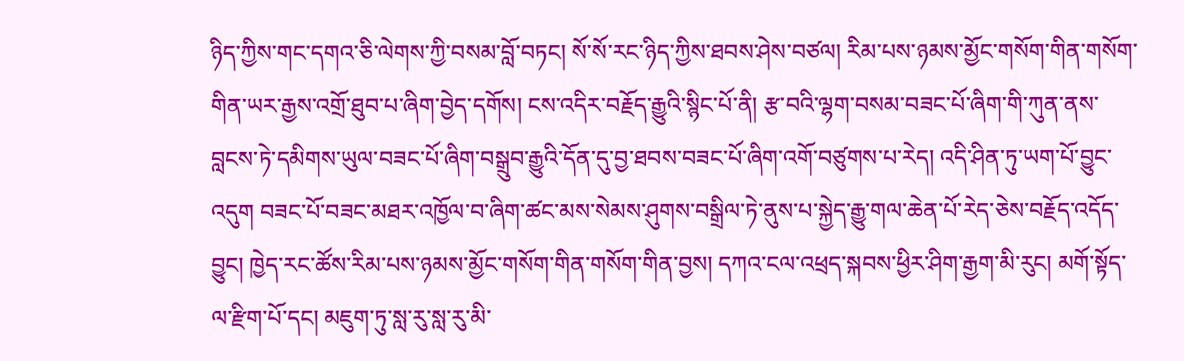ཉིད་ཀྱིས་གང་དགའ་ཅི་ལེགས་ཀྱི་བསམ་བློ་བཏང། སོ་སོ་རང་ཉིད་ཀྱིས་ཐབས་ཤེས་བཙལ། རིམ་པས་ཉམས་མྱོང་གསོག་གིན་གསོག་གིན་ཡར་རྒྱས་འགྲོ་ཐུབ་པ་ཞིག་བྱེད་དགོས། ངས་འདིར་བརྗོད་རྒྱུའི་སྙིང་པོ་ནི། རྩ་བའི་ལྷག་བསམ་བཟང་པོ་ཞིག་གི་ཀུན་ནས་བླངས་ཏེ་དམིགས་ཡུལ་བཟང་པོ་ཞིག་བསྒྲུབ་རྒྱུའི་དོན་དུ་བྱ་ཐབས་བཟང་པོ་ཞིག་འགོ་བཙུགས་པ་རེད། འདི་ཤིན་ཏུ་ཡག་པོ་བྱུང་འདུག བཟང་པོ་བཟང་མཐར་འཁྱོལ་བ་ཞིག་ཚང་མས་སེམས་ཤུགས་བསྒྲིལ་ཏེ་ནུས་པ་སྐྱེད་རྒྱུ་གལ་ཆེན་པོ་རེད་ཅེས་བརྗོད་འདོད་བྱུང། ཁྱེད་རང་ཚོས་རིམ་པས་ཉམས་མྱོང་གསོག་གིན་གསོག་གིན་བྱས། དཀའ་ངལ་འཕྲད་སྐབས་ཕྱིར་ཤིག་རྒྱག་མི་རུང། མགོ་སྟོད་ལ་རྫིག་པོ་དང། མཇུག་ཏུ་སླ་རུ་སླ་རུ་མི་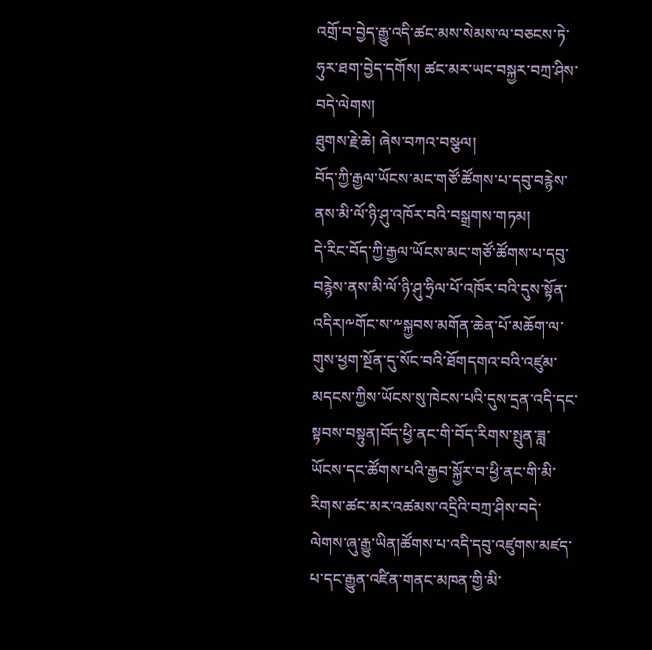འགྲོ་བ་བྱེད་རྒྱུ་འདི་ཚང་མས་སེམས་ལ་བཅངས་ཏེ་ཧུར་ཐག་བྱེད་དགོས། ཚང་མར་ཡང་བསྐྱར་བཀྲ་ཤིས་བདེ་ལེགས།
ཐུགས་རྗེ་ཆེ། ཞེས་བཀའ་བསྩལ།
བོད་ཀྱི་རྒྱལ་ཡོངས་མང་གཙོ་ཚོགས་པ་དབུ་བརྙེས་ནས་མི་ལོ་ཉི་ཤུ་འཁོར་བའི་བསྒྲགས་གཏམ།
དེ་རིང་བོད་ཀྱི་རྒྱལ་ཡོངས་མང་གཙོ་ཚོགས་པ་དབུ་བརྙེས་ནས་མི་ལོ་ཉི་ཤུ་ཧྲིལ་པོ་འཁོར་བའི་དུས་སྟོན་འདིར།༸གོང་ས་༸སྐྱབས་མགོན་ཆེན་པོ་མཆོག་ལ་གུས་ཕྱག་སྔོན་དུ་སོང་བའི་ཐོགདགའ་བའི་འཛུམ་མདངས་ཀྱིས་ཡོངས་སུ་ཁེངས་པའི་དུས་དྲན་འདི་དང་སྟབས་བསྟུན།བོད་ཕྱི་ནང་གི་བོད་རིགས་སྤུན་ཟླ་ཡོངས་དང་ཚོགས་པའི་རྒྱབ་སྐྱོར་བ་ཕྱི་ནང་གི་མི་རིགས་ཚང་མར་འཚམས་འདྲིའི་བཀྲ་ཤིས་བདེ་ལེགས་ཞུ་རྒྱུ་ཡིན།ཚོགས་པ་འདི་དབུ་འཛུགས་མཛད་པ་དང་རྒྱུན་འཛིན་གནང་མཁན་གྱི་མི་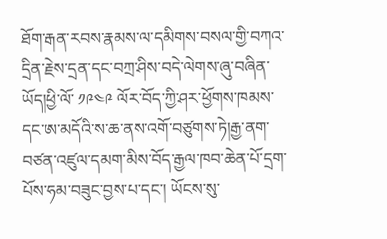ཐོག་རྒན་རབས་རྣམས་ལ་དམིགས་བསལ་གྱི་བཀའ་དྲིན་རྗེས་དྲན་དང་བཀྲ་ཤིས་བདེ་ལེགས་ཞུ་བཞིན་ཡོད།ཕྱི་ལོ་ ༡༩༤༩ ལོར་བོད་ཀྱི་ཤར་ཕྱོགས་ཁམས་དང་ཨ་མདོའི་ས་ཆ་ནས་འགོ་བཙུགས་ཏེ།རྒྱ་ནག་བཙན་འཛུལ་དམག་མིས་བོད་རྒྱལ་ཁབ་ཆེན་པོ་དྲག་པོས་ཧམ་བཟུང་བྱས་པ་དང་། ཡོངས་སུ་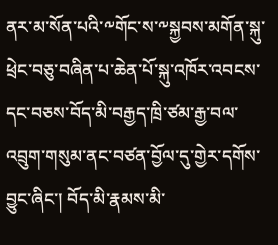ནར་མ་སོན་པའི་༸གོང་ས་༸སྐྱབས་མགོན་སྐུ་ཕྲེང་བཅུ་བཞིན་པ་ཆེན་པོ་སྐུ་འཁོར་འབངས་དང་བཅས་བོད་མི་བརྒྱད་ཁྲི་ཙམ་རྒྱ་བལ་འབྲུག་གསུམ་ནང་བཙན་བྱོལ་དུ་གྱེར་དགོས་བྱུང་ཞིང་། བོད་མི་རྣམས་མི་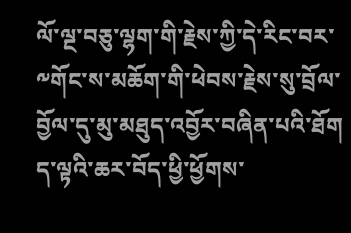ལོ་ལྔ་བཅུ་ལྷག་གི་རྗེས་ཀྱི་དེ་རིང་བར་༸གོང་ས་མཆོག་གི་ཕེབས་རྗེས་སུ་བྲོལ་བྱོལ་དུ་མུ་མཐུད་འབྱོར་བཞིན་པའི་ཐོག ད་ལྟའི་ཆར་བོད་ཕྱི་ཕྱོགས་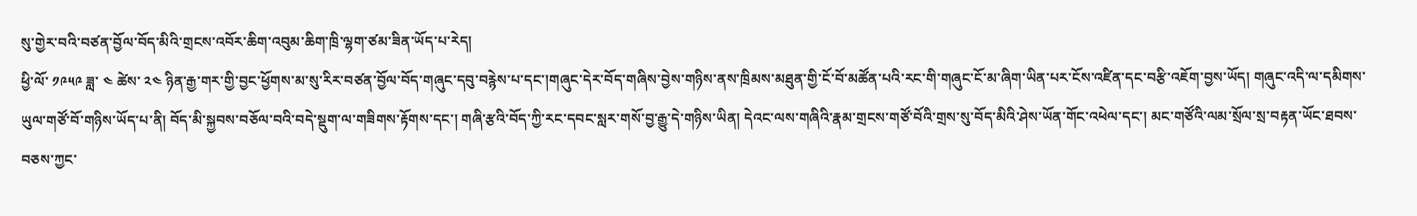སུ་གྱེར་བའི་བཙན་བྱོལ་བོད་མིའི་གྲངས་འབོར་ཆིག་འབུམ་ཆིག་ཁྲི་ལྷག་ཙམ་ཟིན་ཡོད་པ་རེད།
ཕྱི་ལོ་ ༡༩༥༩ ཟླ་ ༤ ཚེས་ ༢༤ ཉིན་རྒྱ་གར་གྱི་བྱང་ཕྱོགས་མ་སུ་རིར་བཙན་བྱོལ་བོད་གཞུང་དབུ་བརྙེས་པ་དང་།གཞུང་དེར་བོད་གཞིས་བྱེས་གཉིས་ནས་ཁྲིམས་མཐུན་གྱི་ངོ་བོ་མཚོན་པའི་རང་གི་གཞུང་ངོ་མ་ཞིག་ཡིན་པར་ངོས་འཛིན་དང་བརྩི་འཇོག་བྱས་ཡོད། གཞུང་འདི་ལ་དམིགས་ཡུལ་གཙོ་བོ་གཉིས་ཡོད་པ་ནི། བོད་མི་སྐྱབས་བཅོལ་བའི་བདེ་སྡུག་ལ་གཟིགས་རྟོགས་དང་། གཞི་རྩའི་བོད་ཀྱི་རང་དབང་སླར་གསོ་བྱ་རྒྱུ་དེ་གཉིས་ཡིན། དེའང་ལས་གཞིའི་རྣམ་གྲངས་གཙོ་བོའི་གྲས་སུ་བོད་མིའི་ཤེས་ཡོན་གོང་འཕེལ་དང་། མང་གཙོའི་ལམ་སྲོལ་སྲ་བརྟན་ཡོང་ཐབས་བཅས་ཀྱང་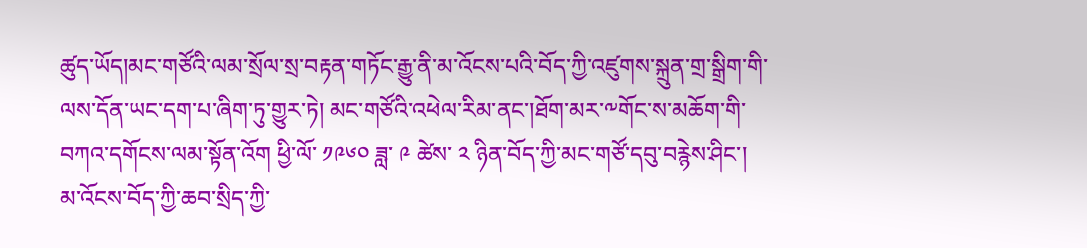ཚུད་ཡོད།མང་གཙོའི་ལམ་སྲོལ་སྲ་བརྟན་གཏོང་རྒྱུ་ནི་མ་འོངས་པའི་བོད་ཀྱི་འཛུགས་སྐྲུན་གྲ་སྒྲིག་གི་ལས་དོན་ཡང་དག་པ་ཞིག་ཏུ་གྱུར་ཏེ། མང་གཙོའི་འཕེལ་རིམ་ནང་།ཐོག་མར་༸གོང་ས་མཆོག་གི་བཀའ་དགོངས་ལམ་སྟོན་འོག ཕྱི་ལོ་ ༡༩༦༠ ཟླ་ ༩ ཚེས་ ༢ ཉིན་བོད་ཀྱི་མང་གཙོ་དབུ་བརྙེས་ཤིང་། མ་འོངས་བོད་ཀྱི་ཆབ་སྲིད་ཀྱི་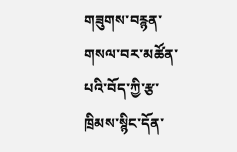གཟུགས་བརྙན་གསལ་བར་མཚོན་པའི་བོད་ཀྱི་རྩ་ཁྲིམས་སྙིང་དོན་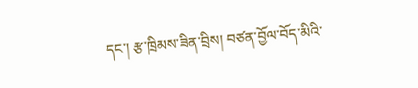དང་། རྩ་ཁྲིམས་ཟིན་བྲིས། བཙན་བྱོལ་བོད་མིའི་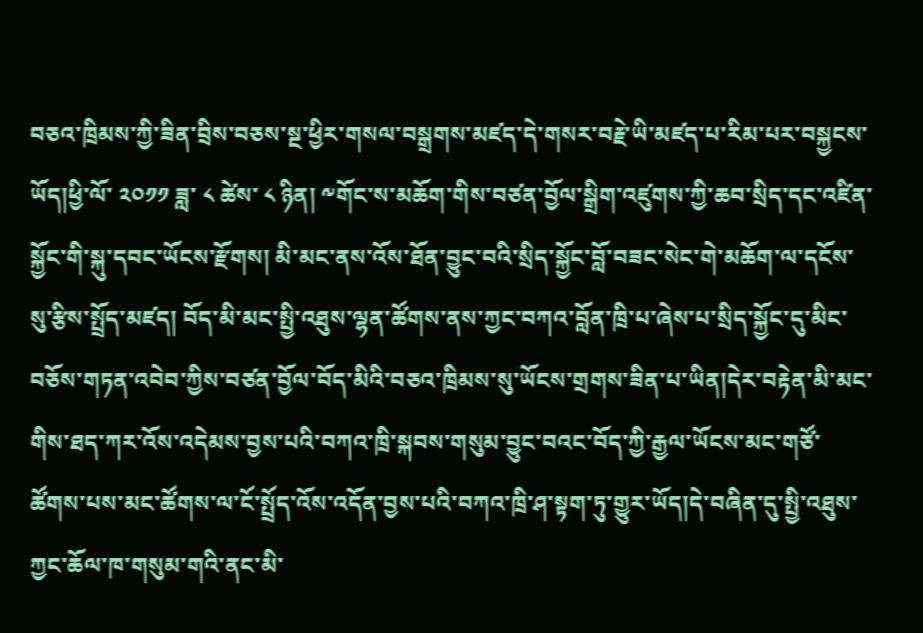བཅའ་ཁྲིམས་ཀྱི་ཟིན་བྲིས་བཅས་སྔ་ཕྱིར་གསལ་བསྒྲགས་མཛད་དེ་གསར་བརྗེ་ཡི་མཛད་པ་རིམ་པར་བསྐྱངས་ཡོད།ཕྱི་ལོ་ ༢༠༡༡ ཟླ་ ༨ ཚེས་ ༨ ཉིན། ༸གོང་ས་མཆོག་གིས་བཙན་བྱོལ་སྒྲིག་འཛུགས་ཀྱི་ཆབ་སྲིད་དང་འཛིན་སྐྱོང་གི་སྐུ་དབང་ཡོངས་རྫོགས། མི་མང་ནས་འོས་ཐོན་བྱུང་བའི་སྲིད་སྐྱོང་བློ་བཟང་སེང་གེ་མཆོག་ལ་དངོས་སུ་རྩིས་སྤྲོད་མཛད། བོད་མི་མང་སྤྱི་འཐུས་ལྷན་ཚོགས་ནས་ཀྱང་བཀའ་བློན་ཁྲི་པ་ཞེས་པ་སྲིད་སྐྱོང་དུ་མིང་བཅོས་གཏན་འབེབ་ཀྱིས་བཙན་བྱོལ་བོད་མིའི་བཅའ་ཁྲིམས་སུ་ཡོངས་གྲགས་ཟིན་པ་ཡིན།དེར་བརྟེན་མི་མང་གིས་ཐད་ཀར་འོས་འདེམས་བྱས་པའི་བཀའ་ཁྲི་སྐབས་གསུམ་བྱུང་བའང་བོད་ཀྱི་རྒྱལ་ཡོངས་མང་གཙོ་ཚོགས་པས་མང་ཚོགས་ལ་ངོ་སྤྲོད་འོས་འདོན་བྱས་པའི་བཀའ་ཁྲི་ཤ་སྟག་ཏུ་གྱུར་ཡོད།དེ་བཞིན་དུ་སྤྱི་འཐུས་ཀྱང་ཆོལ་ཁ་གསུམ་གའི་ནང་མི་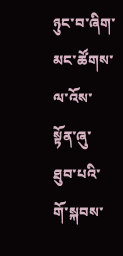ཉུང་བ་ཞིག་མང་ཚོགས་ལ་འོས་སྟོན་ཞུ་ཐུབ་པའི་གོ་སྐབས་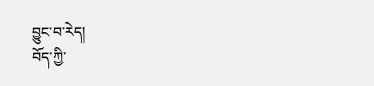བྱུང་བ་རེད།
བོད་ཀྱི་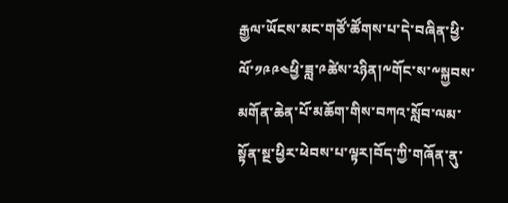རྒྱལ་ཡོངས་མང་གཙོ་ཚོགས་པ་དེ་བཞིན་ཕྱི་ལོ་༡༩༩༤ཕྱི་ཟླ་༩ཚེས་༢ཉིན།༸གོང་ས་༸སྐྱབས་མགོན་ཆེན་པོ་མཆོག་གིས་བཀའ་སློབ་ལམ་སྟོན་སྔ་ཕྱིར་ཕེབས་པ་ལྟར།བོད་ཀྱི་གཞོན་ནུ་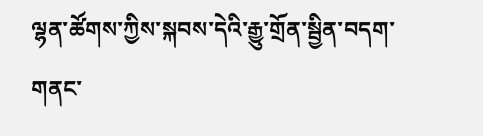ལྷན་ཚོགས་ཀྱིས་སྐབས་དེའི་རྒྱུ་གྲོན་སྦྱིན་བདག་གནང་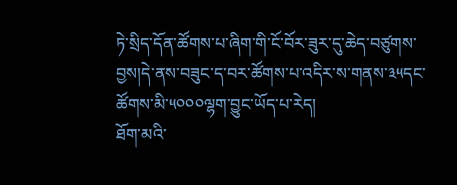ཏེ་སྲིད་དོན་ཚོགས་པ་ཞིག་གི་ངོ་བོར་ཟུར་དུ་ཆེད་བཙུགས་བྱས།དེ་ནས་བཟུང་ད་བར་ཚོགས་པ་འདིར་ས་གནས་༣༥དང་ཚོགས་མི་༥༠༠༠ལྷག་བྱུང་ཡོད་པ་རེད།
ཐོག་མའི་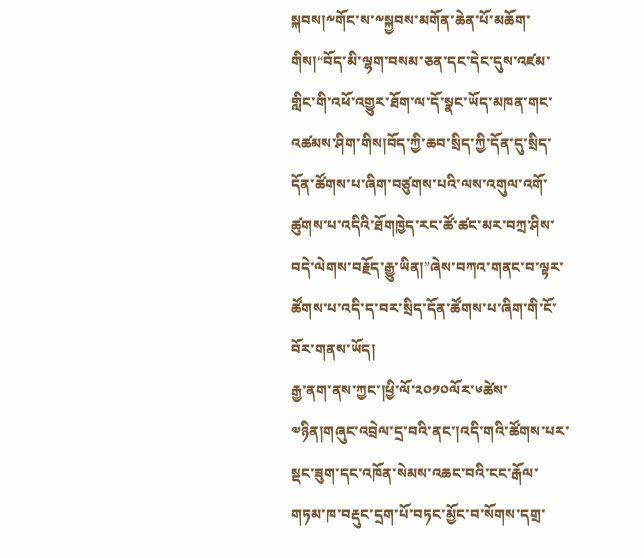སྐབས།༸གོང་ས་༸སྐྱབས་མགོན་ཆེན་པོ་མཆོག་གིས།“བོད་མི་ལྷག་བསམ་ཅན་དང་དེང་དུས་འཛམ་གླིང་གི་འཕོ་འགྱུར་ཐོག་ལ་དོ་སྣང་ཡོད་མཁན་གང་འཚམས་ཤིག་གིས།བོད་ཀྱི་ཆབ་སྲིད་ཀྱི་དོན་དུ་སྲིད་དོན་ཚོགས་པ་ཞིག་བཙུགས་པའི་ལས་འགུལ་འགོ་ཚུགས་པ་འདིའི་ཐོགཁྱེད་རང་ཚོ་ཚང་མར་བཀྲ་ཤིས་བདེ་ལེགས་བརྗོད་རྒྱུ་ཡིན།”ཞེས་བཀའ་གནང་བ་ལྟར་ཚོགས་པ་འདི་ད་བར་སྲིད་དོན་ཚོགས་པ་ཞིག་གི་ངོ་བོར་གནས་ཡོད།
རྒྱ་ནག་ནས་ཀྱང་།ཕྱི་ལོ་༢༠༡༠ལོར་༦ཚེས་༧ཉིན།གཞུང་འབྲེལ་དྲ་བའི་ནང་།འདི་གའི་ཚོགས་པར་སྡང་ཟུག་དང་འཁོན་སེམས་འཆང་བའི་ངང་རྒོལ་གཏམ་ཁ་བརྡུང་དྲག་པོ་བཏང་མྱོང་བ་སོགས་དགྲ་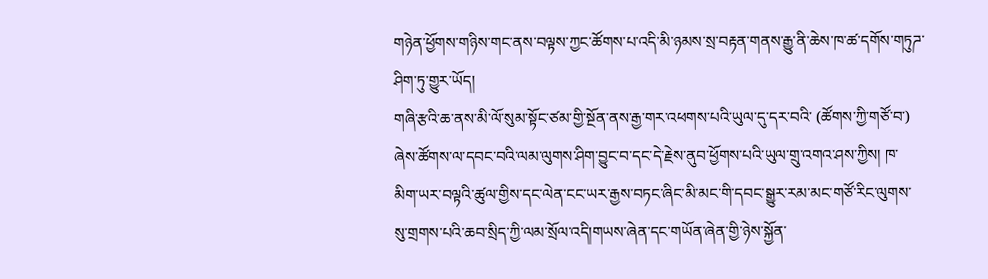གཉེན་ཕྱོགས་གཉིས་གང་ནས་བལྟས་ཀྱང་ཚོགས་པ་འདི་མི་ཉམས་སྲ་བརྟན་གནས་རྒྱུ་ནི་ཆེས་ཁ་ཚ་དགོས་གཏུཌ་ཤིག་ཏུ་གྱུར་ཡོད།
གཞི་རྩའི་ཆ་ནས་མི་ལོ་སུམ་སྟོང་ཙམ་གྱི་སྔོན་ནས་རྒྱ་གར་འཕགས་པའི་ཡུལ་དུ་དར་བའི་ (ཚོགས་ཀྱི་གཙོ་བ་) ཞེས་ཚོགས་ལ་དབང་བའི་ལམ་ལུགས་ཤིག་བྱུང་བ་དང་དེ་རྗེས་ནུབ་ཕྱོགས་པའི་ཡུལ་གྲུ་འགའ་ཤས་ཀྱིས། ཁ་མིག་ཡར་བལྟའི་ཚུལ་གྱིས་དང་ལེན་ངང་ཡར་རྒྱས་བཏང་ཞིང་མི་མང་གི་དབང་སྒྱུར་རམ་མང་གཙོ་རིང་ལུགས་སུ་གྲགས་པའི་ཆབ་སྲིད་ཀྱི་ལམ་སྲོལ་འདི།གཡས་ཞེན་དང་གཡོན་ཞེན་གྱི་ཉེས་སྐྱོན་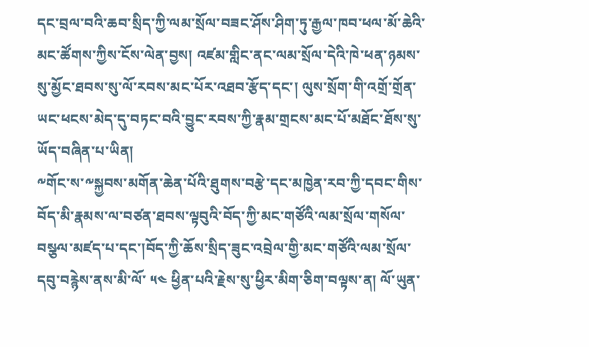དང་བྲལ་བའི་ཆབ་སྲིད་ཀྱི་ལམ་སྲོལ་བཟང་ཤོས་ཤིག་ཏུ་རྒྱལ་ཁབ་ཕལ་མོ་ཆེའི་མང་ཚོགས་ཀྱིས་ངོས་ལེན་བྱས། འཛམ་གླིང་ནང་ལམ་སྲོལ་དེའི་ཁེ་ཕན་ཉམས་སུ་མྱོང་ཐབས་སུ་ལོ་རབས་མང་པོར་འཐབ་རྩོད་དང་། ལུས་སྲོག་གི་འགྲོ་གྲོན་ཡང་ཕངས་མེད་དུ་བཏང་བའི་བྱུང་རབས་ཀྱི་རྣམ་གྲངས་མང་པོ་མཐོང་ཐོས་སུ་ཡོད་བཞིན་པ་ཡིན།
༸གོང་ས་༸སྐྱབས་མགོན་ཆེན་པོའི་ཐུགས་བརྩེ་དང་མཁྱེན་རབ་ཀྱི་དབང་གིས་བོད་མི་རྣམས་ལ་བཙན་ཐབས་ལྟབུའི་བོད་ཀྱི་མང་གཙོའི་ལམ་སྲོལ་གསོལ་བསྩལ་མཛད་པ་དང་།བོད་ཀྱི་ཆོས་སྲིད་ཟུང་འབྲེལ་གྱི་མང་གཙོའི་ལམ་སྲོལ་དབུ་བརྙེས་ནས་མི་ལོ་ ༥༤ ཕྱིན་པའི་རྗེས་སུ་ཕྱིར་མིག་ཅིག་བལྟས་ན། ལོ་ཡུན་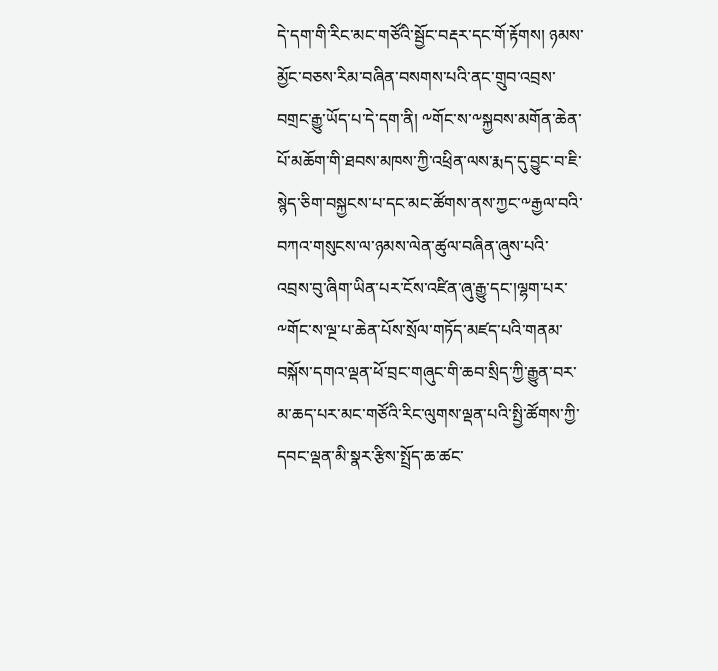དེ་དག་གི་རིང་མང་གཙོའི་སྦྱོང་བརྡར་དང་གོ་རྟོགས། ཉམས་མྱོང་བཅས་རིམ་བཞིན་བསགས་པའི་ནང་གྲུབ་འབྲས་བགྲང་རྒྱུ་ཡོད་པ་དེ་དག་ནི། ༸གོང་ས་༸སྐྱབས་མགོན་ཆེན་པོ་མཆོག་གི་ཐབས་མཁས་ཀྱི་འཕྲིན་ལས་རྨད་དུ་བྱུང་བ་ཇི་སྙེད་ཅིག་བསྐྱངས་པ་དང་མང་ཚོགས་ནས་ཀྱང་༸རྒྱལ་བའི་བཀའ་གསུངས་ལ་ཉམས་ལེན་ཚུལ་བཞིན་ཞུས་པའི་འབྲས་བུ་ཞིག་ཡིན་པར་ངོས་འཛིན་ཞུ་རྒྱུ་དང་།ལྷག་པར་༸གོང་ས་ལྔ་པ་ཆེན་པོས་སྲོལ་གཏོད་མཛད་པའི་གནམ་བསྐོས་དགའ་ལྡན་ཕོ་བྲང་གཞུང་གི་ཆབ་སྲིད་ཀྱི་རྒྱུན་བར་མ་ཆད་པར་མང་གཙོའི་རིང་ལུགས་ལྡན་པའི་སྤྱི་ཚོགས་ཀྱི་དབང་ལྡན་མི་སྣར་རྩིས་སྤྲོད་ཆ་ཚང་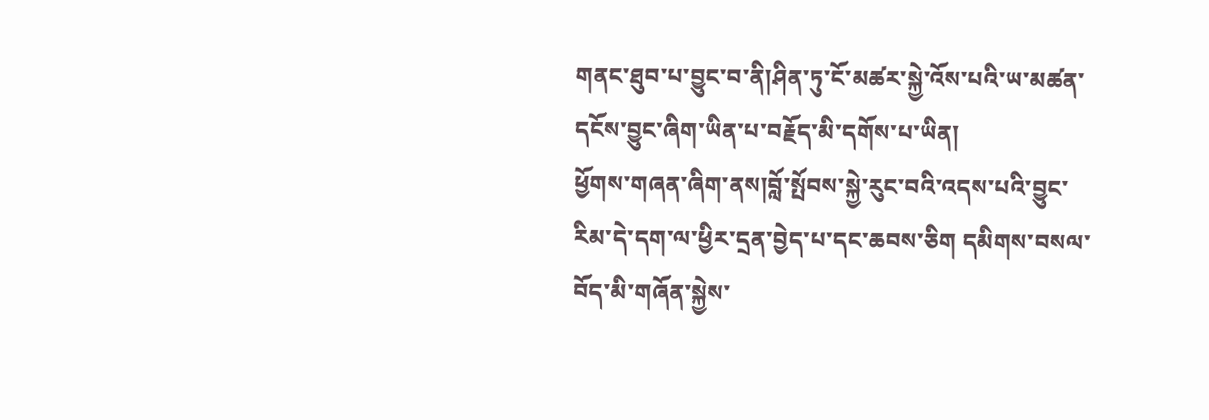གནང་ཐུབ་པ་བྱུང་བ་ནི།ཤིན་ཏུ་ངོ་མཚར་སྐྱེ་འོས་པའི་ཡ་མཚན་དངོས་བྱུང་ཞིག་ཡིན་པ་བརྗོད་མི་དགོས་པ་ཡིན།
ཕྱོགས་གཞན་ཞིག་ནས།བློ་སྤོབས་སྐྱེ་རུང་བའི་འདས་པའི་བྱུང་རིམ་དེ་དག་ལ་ཕྱིར་དྲན་བྱེད་པ་དང་ཆབས་ཅིག དམིགས་བསལ་བོད་མི་གཞོན་སྐྱེས་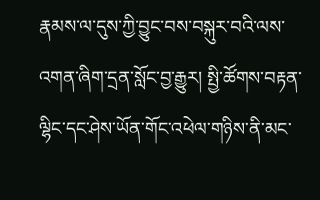རྣམས་ལ་དུས་ཀྱི་བྱུང་བས་བསྐུར་བའི་ལས་འགན་ཞིག་དྲན་སློང་བྱ་རྒྱུར། སྤྱི་ཚོགས་བརྟན་ལྷིང་དང་ཤེས་ཡོན་གོང་འཕེལ་གཉིས་ནི་མང་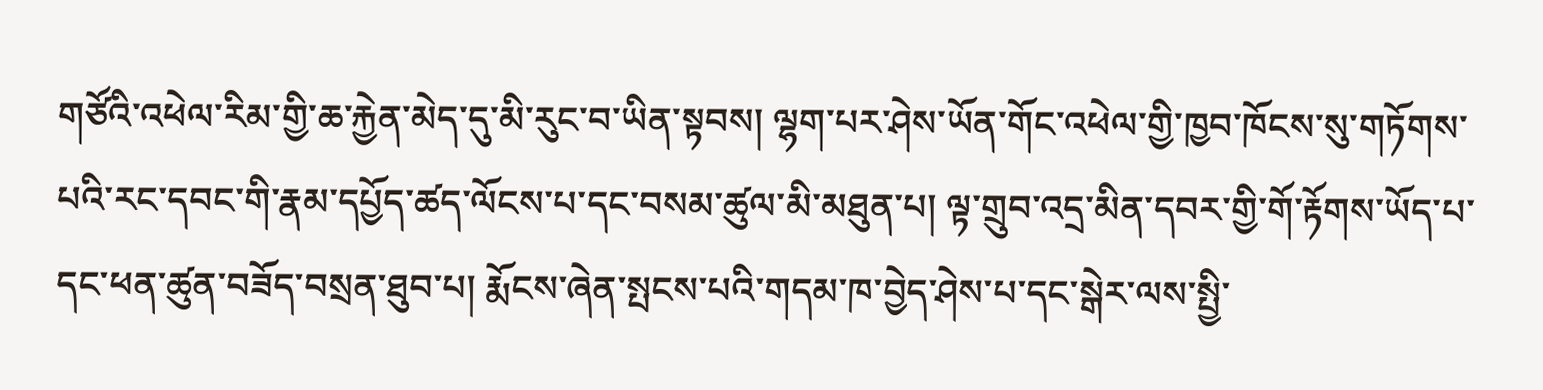གཙོའི་འཕེལ་རིམ་གྱི་ཆ་རྐྱེན་མེད་དུ་མི་རུང་བ་ཡིན་སྟབས། ལྷག་པར་ཤེས་ཡོན་གོང་འཕེལ་གྱི་ཁྱབ་ཁོངས་སུ་གཏོགས་པའི་རང་དབང་གི་རྣམ་དཔྱོད་ཚད་ལོངས་པ་དང་བསམ་ཚུལ་མི་མཐུན་པ། ལྟ་གྲུབ་འདྲ་མིན་དབར་གྱི་གོ་རྟོགས་ཡོད་པ་དང་ཕན་ཚུན་བཟོད་བསྲན་ཐུབ་པ། རྨོངས་ཞེན་སྤངས་པའི་གདམ་ཁ་བྱེད་ཤེས་པ་དང་སྒེར་ལས་སྤྱི་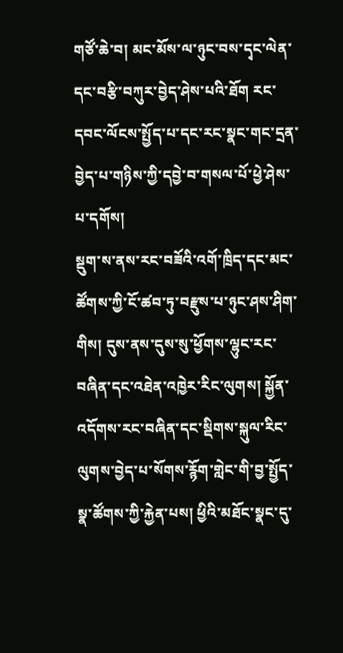གཙོ་ཆེ་བ། མང་མོས་ལ་ཉུང་བས་དྭང་ལེན་དང་བརྩི་བཀུར་བྱེད་ཤེས་པའི་ཐོག རང་དབང་ལོངས་སྤྱོད་པ་དང་རང་སྣང་གང་དྲན་བྱེད་པ་གཉིས་ཀྱི་དབྱེ་བ་གསལ་པོ་ཕྱེ་ཤེས་པ་དགོས།
སྡུག་ས་ནས་རང་བཟོའི་འགོ་ཁྲིད་དང་མང་ཚོགས་ཀྱི་ངོ་ཚབ་ཏུ་བརྫུས་པ་ཉུང་ཤས་ཤིག་གིས། དུས་ནས་དུས་སུ་ཕྱོགས་ལྷུང་རང་བཞིན་དང་འཐེན་འཁྱེར་རིང་ལུགས། སྐྱོན་འདོགས་རང་བཞིན་དང་སྡིགས་སྐུལ་རིང་ལུགས་བྱེད་པ་སོགས་རྙོག་གླེང་གི་བྱ་སྤྱོད་སྣ་ཚོགས་ཀྱི་རྐྱེན་པས། ཕྱིའི་མཐོང་སྣང་དུ་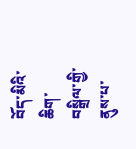བོད་མིའི་ཆིག་བསྒྲིལ་གྱི་ནུས་པ་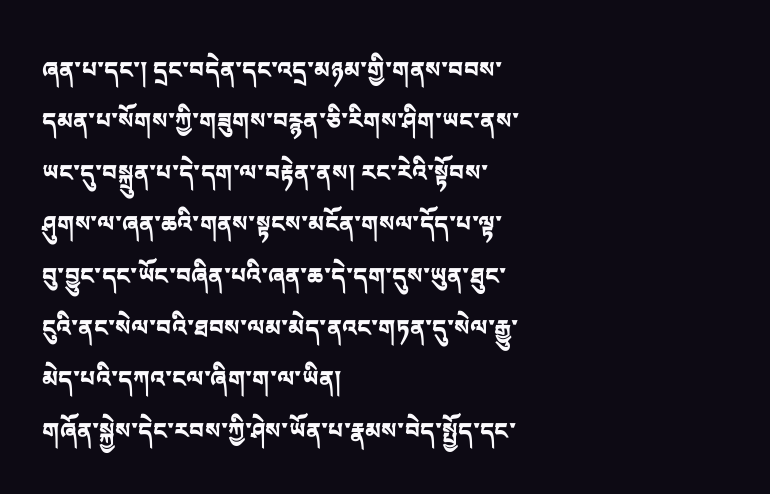ཞན་པ་དང་། དྲང་བདེན་དང་འདྲ་མཉམ་གྱི་གནས་བབས་དམན་པ་སོགས་ཀྱི་གཟུགས་བརྙན་ཅི་རིགས་ཤིག་ཡང་ནས་ཡང་དུ་བསྐྲུན་པ་དེ་དག་ལ་བརྟེན་ནས། རང་རེའི་སྟོབས་ཤུགས་ལ་ཞན་ཆའི་གནས་སྟངས་མངོན་གསལ་དོད་པ་ལྟ་བུ་བྱུང་དང་ཡོང་བཞིན་པའི་ཞན་ཆ་དེ་དག་དུས་ཡུན་ཐུང་ངུའི་ནང་སེལ་བའི་ཐབས་ལམ་མེད་ནའང་གཏན་དུ་སེལ་རྒྱུ་མེད་པའི་དཀའ་ངལ་ཞིག་ག་ལ་ཡིན།
གཞོན་སྐྱེས་དེང་རབས་ཀྱི་ཤེས་ཡོན་པ་རྣམས་བེད་སྤྱོད་དང་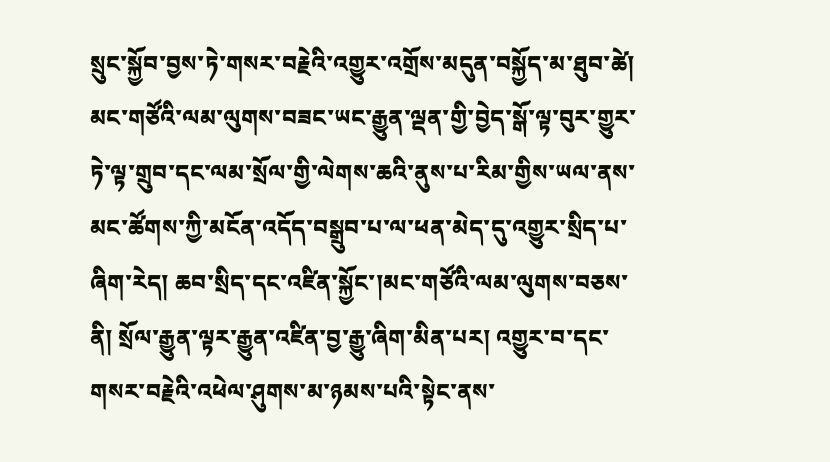སྲུང་སྐྱོབ་བྱས་ཏེ་གསར་བརྗེའི་འགྱུར་འགྲོས་མདུན་བསྐྱོད་མ་ཐུབ་ཚེ། མང་གཙོའི་ལམ་ལུགས་བཟང་ཡང་རྒྱུན་ལྡན་གྱི་བྱེད་སྒོ་ལྟ་བུར་གྱུར་ཏེ་ལྟ་གྲུབ་དང་ལམ་སྲོལ་གྱི་ལེགས་ཆའི་ནུས་པ་རིམ་གྱིས་ཡལ་ནས་མང་ཚོགས་ཀྱི་མངོན་འདོད་བསྒྲུབ་པ་ལ་ཕན་མེད་དུ་འགྱུར་སྲིད་པ་ཞིག་རེད། ཆབ་སྲིད་དང་འཛིན་སྐྱོང་།མང་གཙོའི་ལམ་ལུགས་བཅས་ནི། སྲོལ་རྒྱུན་ལྟར་རྒྱུན་འཛིན་བྱ་རྒྱུ་ཞིག་མིན་པར། འགྱུར་བ་དང་གསར་བརྗེའི་འཕེལ་ཤུགས་མ་ཉམས་པའི་སྟེང་ནས་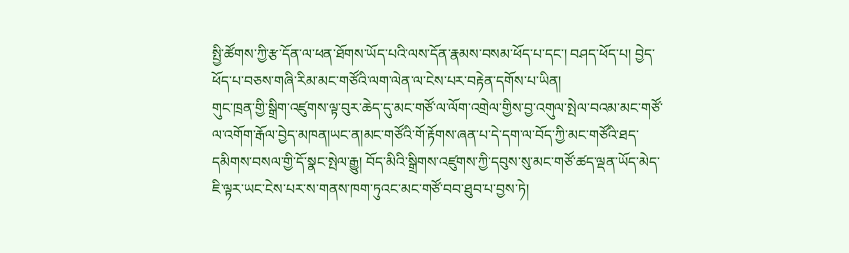སྤྱི་ཚོགས་ཀྱི་རྩ་དོན་ལ་ཕན་ཐོགས་ཡོད་པའི་ལས་དོན་རྣམས་བསམ་ཕོད་པ་དང་། བཤད་ཕོད་པ། བྱེད་ཕོད་པ་བཅས་གཞི་རིམ་མང་གཙོའི་ལག་ལེན་ལ་ངེས་པར་བརྟེན་དགོས་པ་ཡིན།
གུང་ཁྲན་གྱི་སྒྲིག་འཛུགས་ལྟ་བུར་ཆེད་དུ་མང་གཙོ་ལ་ལོག་འགྲེལ་གྱིས་བྱ་འགུལ་སྤེལ་བའམ་མང་གཙོ་ལ་འགོག་རྒོལ་བྱེད་མཁན།ཡང་ན།མང་གཙོའི་གོ་རྟོགས་ཞན་པ་དེ་དག་ལ་བོད་ཀྱི་མང་གཙོའི་ཐད་དམིགས་བསལ་གྱི་དོ་སྣང་སྤེལ་རྒྱུ། བོད་མིའི་སྒྲིགས་འཛུགས་ཀྱི་དབུས་སུ་མང་གཙོ་ཚད་ལྡན་ཡོད་མེད་ཇི་ལྟར་ཡང་ངེས་པར་ས་གནས་ཁག་ཏུའང་མང་གཙོ་བབ་ཐུབ་པ་བྱས་ཏེ།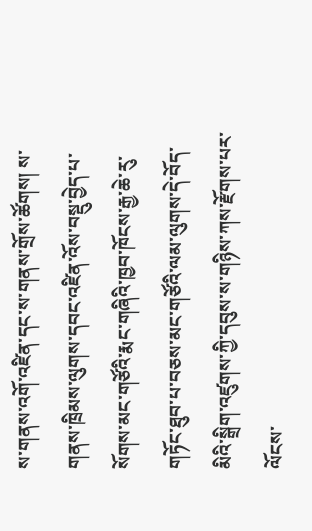ས་གནས་འགོ་འཛིན་དང་ས་གནས་གྲོས་ཚོགས། ས་གནས་ཁྲིམས་ལུགས་དབང་འཛིན་འོས་བསྡུ་བྱེད་པ་སོགས་མང་གཙོའི་རྨང་གཞིའི་ཁྱབ་ཁོངས་རྒྱ་ཆེ་རུ་གཏོང་ཐུབ་པ་བཅས་མང་གཙོའི་ལམ་ལུགས་དེ་བོད་མིའི་སྒྲིག་འཛུགས་ཀྱི་དབུས་ས་གཉིས་ཀས་རྫོགས་པར་ལོངས་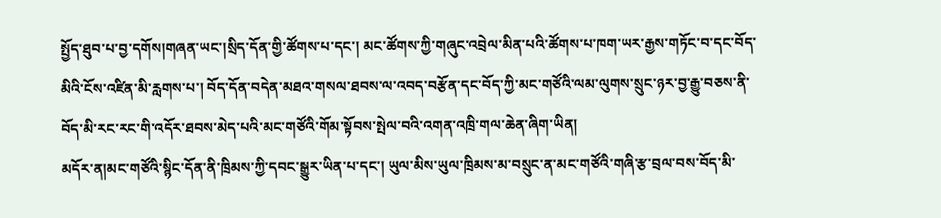སྤྱོད་ཐུབ་པ་བྱ་དགོས།གཞན་ཡང་།སྲིད་དོན་གྱི་ཚོགས་པ་དང་། མང་ཚོགས་ཀྱི་གཞུང་འབྲེལ་མིན་པའི་ཚོགས་པ་ཁག་ཡར་རྒྱས་གཏོང་བ་དང་བོད་མིའི་ངོས་འཛིན་མི་རླགས་པ་། བོད་དོན་བདེན་མཐའ་གསལ་ཐབས་ལ་འབད་བརྩོན་དང་བོད་ཀྱི་མང་གཙོའི་ལམ་ལུགས་སྲུང་ཉར་བྱ་རྒྱུ་བཅས་ནི་བོད་མི་རང་རང་གི་འདོར་ཐབས་མེད་པའི་མང་གཙོའི་གོམ་སྟོབས་སྤེལ་བའི་འགན་འཁྲི་གལ་ཆེན་ཞིག་ཡིན།
མདོར་ན།མང་གཙོའི་སྙིང་དོན་ནི་ཁྲིམས་ཀྱི་དབང་སྒྱུར་ཡིན་པ་དང་། ཡུལ་མིས་ཡུལ་ཁྲིམས་མ་བསྲུང་ན་མང་གཙོའི་གཞི་རྩ་བྲལ་བས་བོད་མི་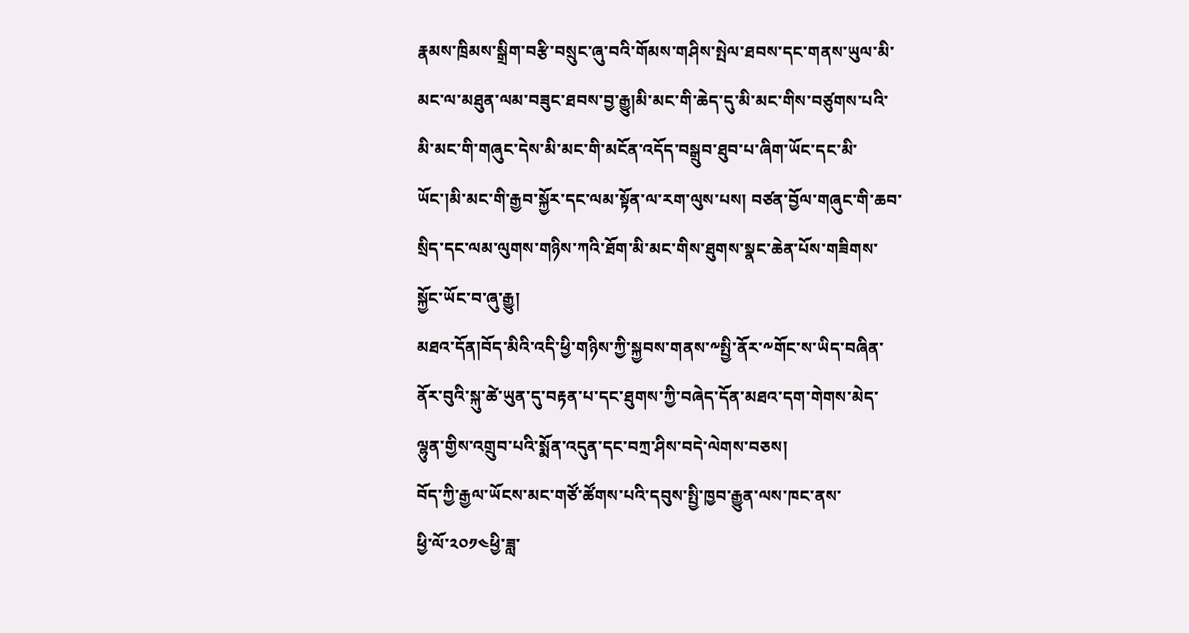རྣམས་ཁྲིམས་སྒྲིག་བརྩི་བསྲུང་ཞུ་བའི་གོམས་གཤིས་སྤེལ་ཐབས་དང་གནས་ཡུལ་མི་མང་ལ་མཐུན་ལམ་བཟུང་ཐབས་བྱ་རྒྱུ།མི་མང་གི་ཆེད་དུ་མི་མང་གིས་བཙུགས་པའི་མི་མང་གི་གཞུང་དེས་མི་མང་གི་མངོན་འདོད་བསྒྲུབ་ཐུབ་པ་ཞིག་ཡོང་དང་མི་ཡོང་།མི་མང་གི་རྒྱབ་སྐྱོར་དང་ལམ་སྟོན་ལ་རག་ལུས་པས། བཙན་བྱོལ་གཞུང་གི་ཆབ་སྲིད་དང་ལམ་ལུགས་གཉིས་ཀའི་ཐོག་མི་མང་གིས་ཐུགས་སྣང་ཆེན་པོས་གཟིགས་སྐྱོང་ཡོང་བ་ཞུ་རྒྱུ།
མཐའ་དོན།བོད་མིའི་འདི་ཕྱི་གཉིས་ཀྱི་སྐྱབས་གནས་༸སྤྱི་ནོར་༸གོང་ས་ཡིད་བཞིན་ནོར་བུའི་སྐུ་ཚེ་ཡུན་དུ་བརྟན་པ་དང་ཐུགས་ཀྱི་བཞེད་དོན་མཐའ་དག་གེགས་མེད་ལྷུན་གྱིས་འགྲུབ་པའི་སྨོན་འདུན་དང་བཀྲ་ཤིས་བདེ་ལེགས་བཅས།
བོད་ཀྱི་རྒྱལ་ཡོངས་མང་གཙོ་ཚོགས་པའི་དབུས་སྤྱི་ཁྱབ་རྒྱུན་ལས་ཁང་ནས་
ཕྱི་ལོ་༢༠༡༤ཕྱི་ཟླ་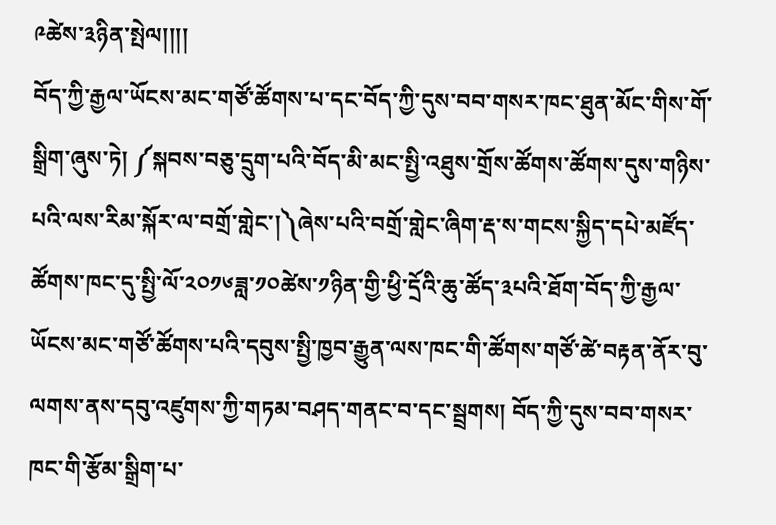༩ཚེས་༣ཉིན་སྤེལ།།།།
བོད་ཀྱི་རྒྱལ་ཡོངས་མང་གཙོ་ཚོགས་པ་དང་བོད་ཀྱི་དུས་བབ་གསར་ཁང་ཐུན་མོང་གིས་གོ་སྒྲིག་ཞུས་ཏེ། ༼སྐབས་བཅུ་དྲུག་པའི་བོད་མི་མང་སྤྱི་འཐུས་གྲོས་ཚོགས་ཚོགས་དུས་གཉིས་པའི་ལས་རིམ་སྐོར་ལ་བགྲོ་གླེང་།༽ཞེས་པའི་བགྲོ་གླེང་ཞིག་རྡ་ས་གངས་སྐྱིད་དཔེ་མཛོད་ཚོགས་ཁང་དུ་སྤྱི་ལོ་༢༠༡༦ཟླ་༡༠ཚེས་༡ཉིན་གྱི་ཕྱི་དྲོའི་ཆུ་ཚོད་༣པའི་ཐོག་བོད་ཀྱི་རྒྱལ་ཡོངས་མང་གཙོ་ཚོགས་པའི་དབུས་སྤྱི་ཁྱབ་རྒྱུན་ལས་ཁང་གི་ཚོགས་གཙོ་ཚེ་བརྟན་ནོར་བུ་ལགས་ནས་དབུ་འཛུགས་ཀྱི་གཏམ་བཤད་གནང་བ་དང་སྦྲགས། བོད་ཀྱི་དུས་བབ་གསར་ཁང་གི་རྩོམ་སྒྲིག་པ་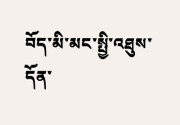བོད་མི་མང་སྤྱི་འཐུས་དོན་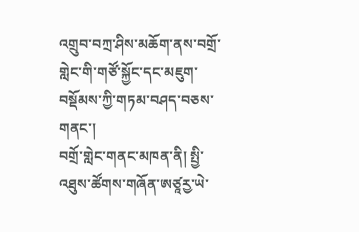འགྲུབ་བཀྲ་ཤིས་མཆོག་ནས་བགྲོ་གླེང་གི་གཙོ་སྐྱོང་དང་མཇུག་བསྡོམས་ཀྱི་གཏམ་བཤད་བཅས་གནང་།
བགྲོ་གླེང་གནང་མཁན་ནི། སྤྱི་འཐུས་ཚོགས་གཞོན་ཨཙཱརྱ་ཡེ་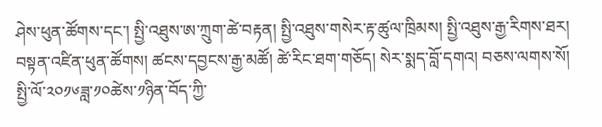ཤེས་ཕུན་ཚོགས་དང་། སྤྱི་འཐུས་ཨ་ཀྲུག་ཚེ་བརྟན། སྤྱི་འཐུས་གསེར་རྟ་ཚུལ་ཁྲིམས། སྤྱི་འཐུས་རྒྱ་རིགས་ཐར། བསྟན་འཛིན་ཕུན་ཚོགས། ཚངས་དབྱངས་རྒྱ་མཚོ། ཚེ་རིང་ཐག་གཅོད། སེར་སྨད་བློ་དགའ། བཅས་ལགས་སོ།
སྤྱི་ལོ་༢༠༡༦ཟླ་༡༠ཚེས་༡ཉིན་བོད་ཀྱི་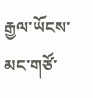རྒྱལ་ཡོངས་མང་གཙོ་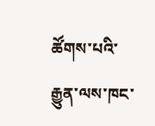ཚོགས་པའི་རྒྱུན་ལས་ཁང་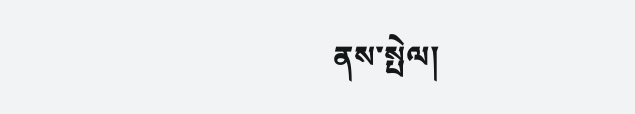ནས་སྤེལ།